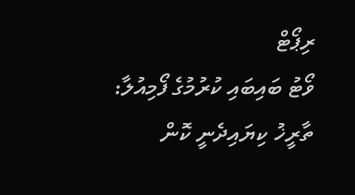ރިޕޯޓް
ވޯޓު ބައިބައި ކުރުމުގެ ފޯމިއުލާ: ތާރީޚު ކިޔައިދެނީ ކޮން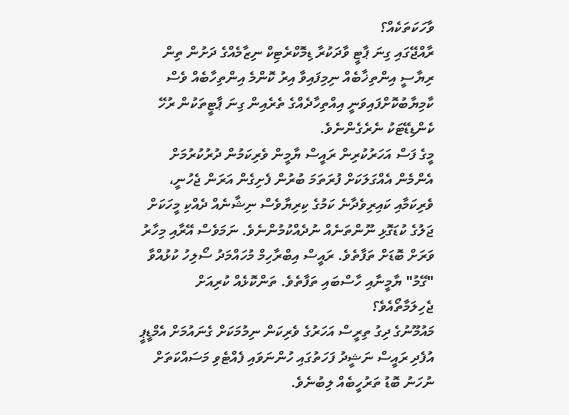ވާހަކަތަކެއް؟
ރާއްޖޭގައި ގިނަ ޕާޓީ ވާދަކުރާ ޑިމޮކްރެޓިކް ނިޒާމެއްގެ ދަށުން ތިން ރިޔާސީ އިންތިޚާބެއް ނިމިފައިވާ އިރު ކޮންމެ އިންތިހާބެއް ވެސް ކާމިޔާބުކޮށްފައިވަނީ އިއްތިހާދެއްގެ ތެރެއިން ގިނަ ޕާޓީތަކުން ރުހޭ ކެންޑިޑޭޓަކު ނެރެގެންނެވެ.
މީގެ ފަސް އަހަރުކުރިން ރައީސް ޔާމީން ވެރިކަމުން ދުރުކުރުމަށް އެންމެން އެއްގަލަކަށް ފުރަތަމަ ބުރުން ފެށިގެން އަރަން ޖެހުނީ، ވެރިކަމާއި ކައިރިވެދާނެ ކަމުގެ ކިރިޔާވެސް ނިޝާނެއް ދެއްކި މީހަކަށް ޖަލުގެ ކުޑަގޮޅި ނޫންތަނެއް ނުދެއްކުމުންނެވެ. ނަމަވެސް އޭރާއި މިހާރު ވަރަށް ބޮޑަށް ތަފާތެވެ. ރައީސް އިބްރާހިމް މުހައްމަދު ސޯލިހު ކުޅުއްވާ "ގޭމު" ޔާމީނާއި ހާސްބައި ތަފާތެވެ. ތަންކޮޅެއް ކުރިއަށް ޖެހިލަމާތޯއެވެ؟
މައުމޫނުގެ ދިގު ތިރީސް އަހަރުގެ ވެރިކަން ނިމުމަކަށް ގެނައުމަށް އެމްޑީޕީ އުފެދި ރައީސް ނަޝީދު ފަހަތުގައި ހުންނަވައި ފެއްޓެވި މަސައްކަތަށް ނުހަނު ބޮޑު ތަރުހީބެއް ލިބުނެވެ.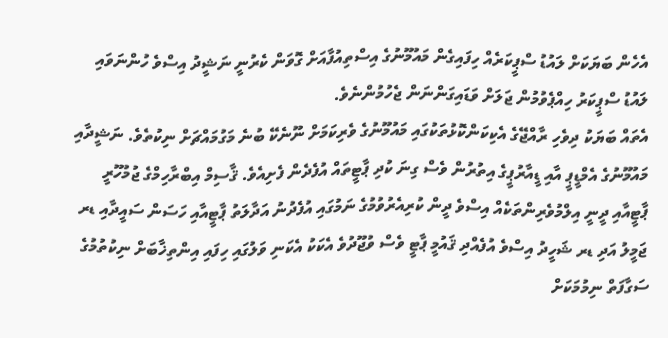އެހެން ބަޔަކަށް ލައުޑު ސްޕީކަރެއް ހިފައިގެން މައުމޫނުގެ އިސްތިއުފާއަށް ގޮވަން ކެރުނީ ނަޝީދު އިސްވެ ހުންނަވައި ލައުޑު ސްޕީކަރު ހިއްޕެވުމުން ޖަލަށް ވަޑައިގަންނަން ޖެހުމުންނެވެ.
އެތައް ބަޔަކު ދިވެހި ރާއްޖޭގެ އެކިކަންކޮޅުތަކުގައި މައުމޫނުގެ ވެރިކަމަށް ނޫނެކޭ ބުނެ މަގުމައްޗަށް ނިކުތެވެ. ނަޝީދާއި މައުމޫނުގެ އެމްޑީޕީ އާއި ޑީއާރުޕީގެ އިތުރުން ވެސް ގިނަ ކުދި ޕާޓީތައް އުފެދެން ފެށިއެވެ. ޤާސިމް އިބްރާހިމްގެ ޖުމުހޫރީ ޕާޓީއާއި ދީނީ އިލްމުވެރިންތަކެއް އިސްވެ ދީން ކުރިއެރުވުމުގެ ނަމުގައި އުފެދުނު އަދާލަތު ޕާޓީއާއި ހަސަން ސައީދާއި ޑރ ޖަމީލު އަދި ޑރ ޝަހީދު އިސްވެ އުފެއްދި ޤައުމީ ޕާޓީ ވެސް ވުޖޫދުވެ އެކަކު އެކަނި ވަލުގައި ހިފައި އިންތިޚާބަށް ނިކުތުމުގެ ސަގާފަތް ނިމުމަކަށް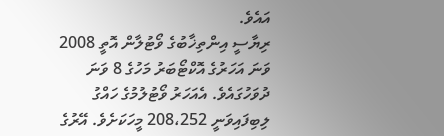އައެވެ.
ރިޔާސީ އިންތިޚާބުގެ ވޯޓުލާން އޮތީ 2008 ވަނަ އަހަރުގެ އޮކްޓޯބަރު މަހުގެ 8 ވަނަ ދުވަހުގައެވެ. އެއަހަރު ވޯޓުލުމުގެ ހައްގު ލިބިފައިވަނީ 208،252 މީހަކަށެވެ. އޭރުގެ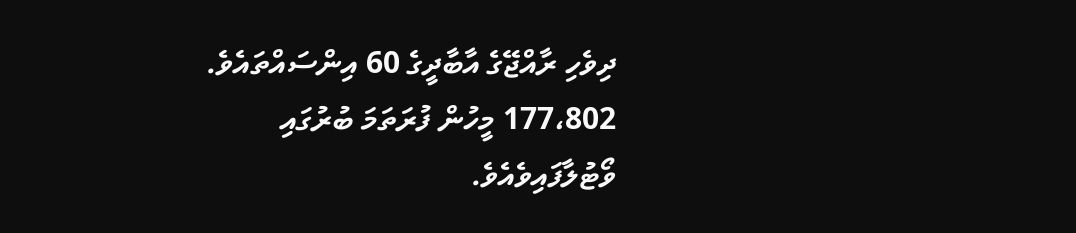ދިވެހި ރާއްޖޭގެ އާބާދީގެ 60 އިންސައްތައެވެ. 177،802 މީހުން ފުރަތަމަ ބުރުގައި ވޯޓުލާފައިވެއެވެ.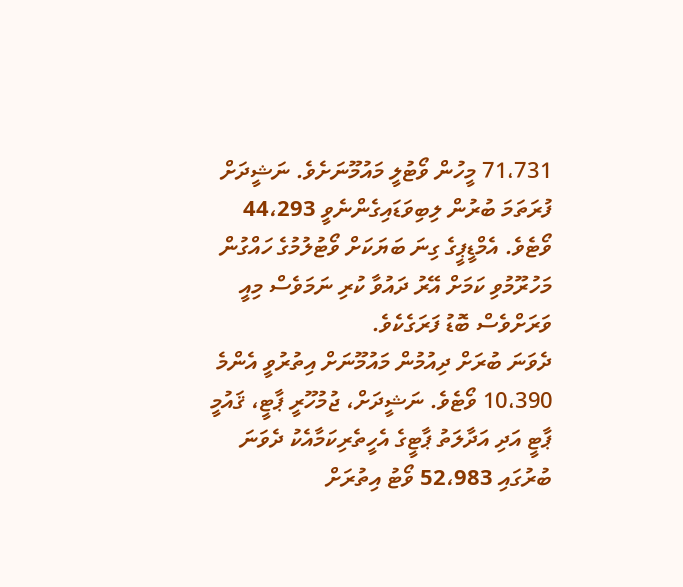71،731 މީހުން ވޯޓުލީ މައުމޫނަށެވެ. ނަޝީދަށް ފުރަތަމަ ބުރުން ލިބިވަޑައިގެންނެވީ 44،293 ވޯޓެވެ. އެމްޑީޕީގެ ގިނަ ބަޔަކަށް ވޯޓުލުމުގެ ހައްގުން މަހުރޫމުވި ކަމަށް އޭރު ދައުވާ ކުރި ނަމަވެސް މިއީ ވަރަށްވެސް ބޮޑު ފަރަގެކެވެ.
ދެވަނަ ބުރަށް ދިއުމުން މައުމޫނަށް އިތުރުވީ އެންމެ 10،390 ވޯޓެވެ. ނަޝީދަށް، ޖުމުހޫރީ ޕާޓީ، ޤައުމީ ޕާޓީ އަދި އަދާލަތު ޕާޓީގެ އެހީތެރިކަމާއެކު ދެވަނަ ބުރުގައި 52،983 ވޯޓު އިތުރަށް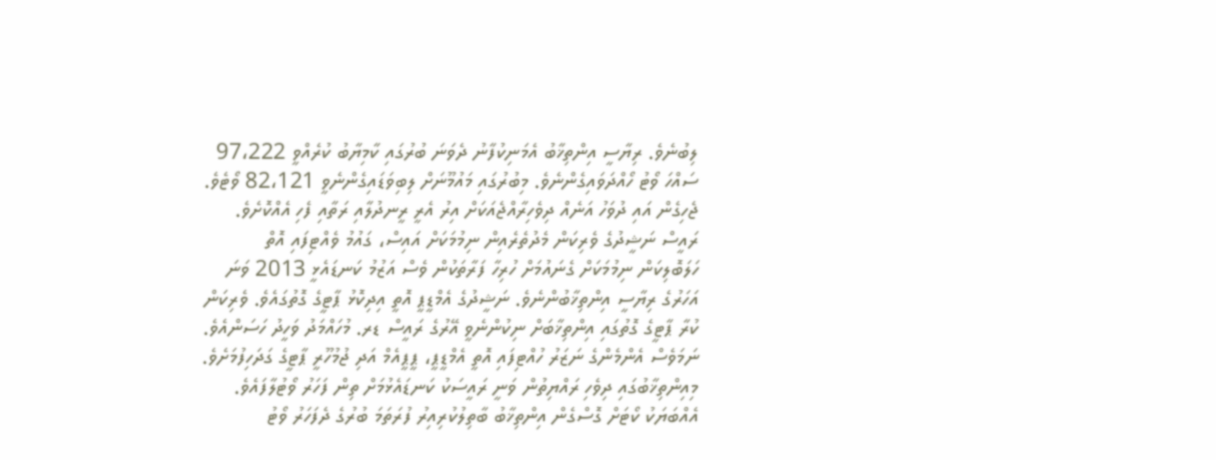ލިބުނެވެ. ރިޔާސީ އިންތިޚާބު އެމަނިކުފާނު ދެވަނަ ބުރުގައި ކާމިޔާބު ކުރެއްވީ 97،222 ސައްހަ ވޯޓު ހޯއްދަވައިގެންނެވެ. މިބުރުގައި މައުމޫނަށް ލިބިވަޑައިގެންނެވީ 82،121 ވޯޓެވެ. ޖެހިގެން އައި ދުވަހު އަނެއް ދިވެހިރާއްޖެއަކަށް އިރު އެރީ ރީނދުލާއި ރަތާއި ފެހި އެއްކޮށެވެ.
ރައީސް ނަޝީދުގެ ވެރިކަން މެދުތެރެއިން ނިމުމަކަށް އައިސް، ގައުމު ވެއްޓިފައި އޮތް ހަލަބޮލިކަން ނިމުމަކަށް ގެނައުމަށް ހުރިހާ ފަރާތަކުން ވެސް އަޒުމު ކަނޑައެޅީ 2013 ވަނަ އަހަރުގެ ރިޔާސީ އިންތިޚާބުންނެވެ. ނަޝީދުގެ އެމްޑީޕީ އޮތީ އިދިކޮޅު ޕާޓީގެ ގޮތުގައެވެ. ވެރިކަން ކުރާ ޕާޓީގެ ގޮތުގައި އިންތިޚާބަށް ނިކުންނެވީ އޭރުގެ ރައީސް ޑރ. މުހައްމަދު ވަހީދު ހަސަންއެވެ. ނަމަވެސް އެންމެންގެ ނަޒަރު ހުއްޓިފައި އޮތީ އެމްޑީޕީ، ޕީޕީއެމް އަދި ޖުމުހޫރީ ޕާޓީގެ ގަދަހިފުމަށެވެ.
މިއިންތިޚާބުގައި ދިވެހި ރައްޔިތުން ވަނީ ރައީސަކު ކަނޑައެޅުމަށް ތިން ފަހަރު ވޯޓުލާފައެވެ. އެއްބަޔަކު ކޯޓަށް ގޮސްގެން އިންތިޚާބު ބާތިލުކުރިއިރު ފުރަތަމަ ބުރުގެ ދެފަހަރު ވޯޓު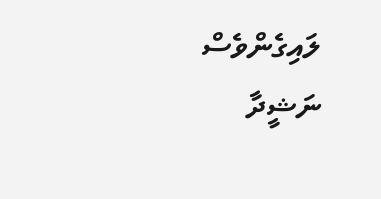ލައިގެންވެސް ނަޝީދާ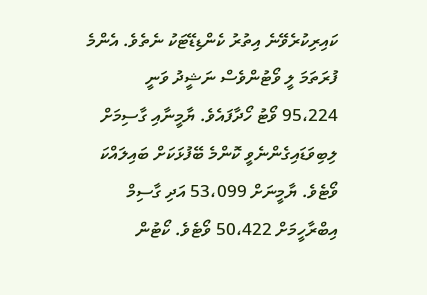ކައިރިކުރެވޭނެ އިތުރު ކެންޑިޑޭޓަކު ނެތެވެ. އެންމެ ފުރަތަމަ ލީ ވޯޓުންވެސް ނަޝީދު ވަނީ 95،224 ވޯޓު ހޯދާފައެވެ. ޔާމީނާއި ގާސިމަށް ލިބިވަޑައިގެންނެވީ ކޮންމެ ބޭފުޅަކަށް ބައިލައްކަ ވޯޓެވެ. ޔާމީނަށް 53،099 އަދި ގާސިމް އިބްރާހީމަށް 50،422 ވޯޓެވެ. ކޯޓުން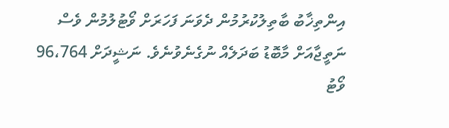އިންތިޚާބު ބާތިލުކުރުމުން ދެވަނަ ފަހަރަށް ވޯޓުލުމުން ވެސް ނަތީޖާއަށް މާބޮޑު ބަދަލެއް ނުގެނެވުނެވެ. ނަޝީދަށް 96،764 ވޯޓު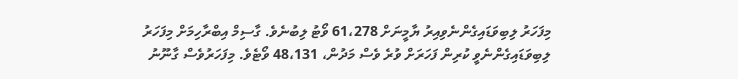މިފަހަރު ލިބިވަޑައިގެންނެވިއިރު ޔާމީނަށް 61،278 ވޯޓު ލިބުނެވެ. ގާސިމް އިބްރާހިމަށް މިފަހަރު ލިބިވަޑައިގެންނެވީ ކުރިން ފަހަރަށް ވުރެ ވެސް މަދުން، 48،131 ވޯޓެވެ. މިފަހަރުވެސް ގާނޫނު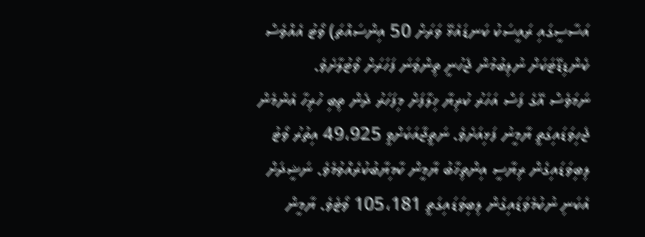އަސާސީގައި ރައީސަކު ކަނޑައެޅޭ ވަރަށް 50 އިންސައްތަ) ވޯޓު އެއްވެސް ކެންޑިޑޭޓަކަށް ނުލިބުމުން ޖެހުނީ ތިންވަނަ ފަހަރަށް ވޯޓުލާށެވެ.
ނަމަވެސް އޭގެ ފަސް އަހަރު ކުރިޔާ ޚިލާފަށް މިފަހަރު ދެން ތިބި ހުރިހާ އެންމެން ޖެހިވަޑައިގަތީ ޔާމީނު ފަޅިއަށެވެ. ނަތީޖާއަކަށްވީ 49،925 އިތުރު ވޯޓު ލިބިވަޑައިގެން ރިޔާސީ އިންތިޚާބު ޔާމީން ކާމިޔާބުކުރެއްވުމެވެ. ނަޝީދަށް އެކަނި ނުކުމެވަޑައިގެން ލިބިވަޑައިގަތީ 105،181 ވޯޓެވެ. ޔާމީން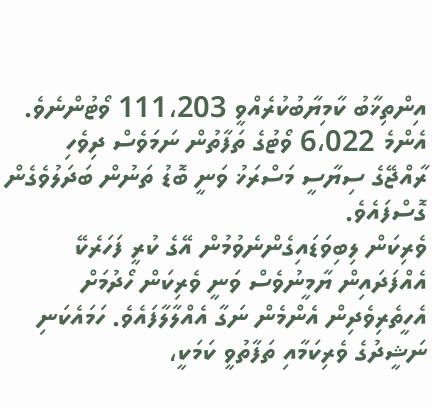އިންތިޚާބު ކާމިޔާބުކުރެއްވީ 111،203 ވޯޓުންނެވެ. އެންމެ 6،022 ވޯޓުގެ ތަފާތުން ނަމަވެސް ދިވެހި ރާއްޖޭގެ ސިޔާސީ މަސްރަޚު ވަނީ ބޮޑު ތަނުން ބަދަލުވެގެން ގޮސްފައެވެ.
ވެރިކަން ލިބިވަޑައިގެންނެވުމުން އޭގެ ކުރީ ފަހަރެކޭ އެއްފަދައިން ޔާމީނުވެސް ވަނީ ވެރިކަން ހޯދުމަށް އެހީތެރިވެދިން އެންމެން ނަގާ އެއްލާލާފައެވެ. ހަމައެކަނި ނަޝީދުގެ ވެރިކަމާއި ތަފާތުވީ ކަމަކީ،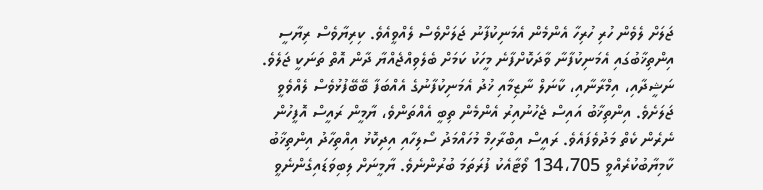ޖަލަށް ލެވެން ހުރި ހުރިހާ އެންމެން އެމަނިކުފާނު ޖަލަށްވެސް ލެއްވީއެވެ. ކިރިޔާވެސް ރިޔާސީ އިންތިޚާބުގައި އެމަނިކުފާނާ ވާދަކޮށްފާނެ މީހަކު ކަމަށް ބެލެވިއްޖެއްޔާ ދާން އޮތް ތަނަކީ ޖަލެވެ. ނަޝީދާއި، އިމްރާނާއި، ކާނަލް ނާޒިމާއި ޚުދު އެމަނިކުފާނުގެ އެއްބަފާ ބޭބޭފުޅުވެސް ލެއްވެވީ ޖަލަށެވެ. އިންތިޚާބު އައިސް ޖެހުނުއިރު އެންމެން ތިބީ އެއްތަންވެ، ޔާމީން ރައީސް އޮފީހުން ނެރެން ކެތް މަދުވެފައެވެ. ރައީސް އިބްރާހިމް މުހައްމަދު ސޯލިހާއި އިދިކޮޅު އިއްތިހާދު އިންތިޚާބު ކާމިޔާބުކުރެއްވީ 134،705 ވޯޓާއެކު ފުރަތަމަ ބުރުންނެވެ. ޔާމީނަށް ލިބިވަޑައިގެންނެވީ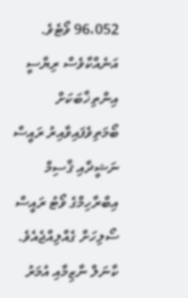96،052 ވޯޓެވެ.
އަނެއްކާވެސް ރިޔާސީ އިންތިޚާބަކަށް ބޯމަތިވެފައިވާއިރު ރައީސް ނަޝީދާއި ޤާސިމް އިބްރާހިމްގެ ވޯޓު ރައީސް ސޯލިހަށް ގެއްލިއްޖެއެވެ. ކާނަލް ނާޒިމާއި އުމަރު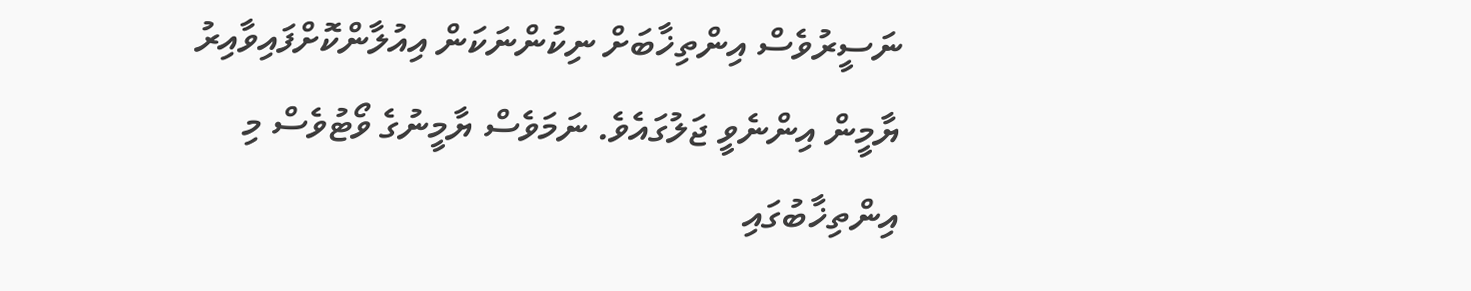ނަސީރުވެސް އިންތިޚާބަށް ނިކުންނަކަން އިއުލާންކޮށްފައިވާއިރު ޔާމީން އިންނެވީ ޖަލުގައެވެ. ނަމަވެސް ޔާމީނުގެ ވޯޓުވެސް މި އިންތިޚާބުގައި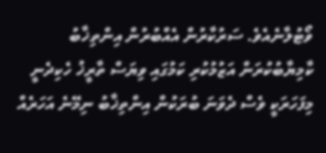ވޯޓުލާނެއެވެ. ސަރުކާރުން އެއްބުރުން އިންތިޚާބު ކާމިޔާބުކުރަން އަޒުމުކުރި ކަމުގައި ވިޔަސް ތާރީޚު ހެކިދެނީ މިފަހަރަކީ ވެސް ދެވަނަ ބުރަކުން އިންތިޚާބު ނިމޭނެ އަހަރެއް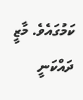ކަމުގައެވެ. މާޒީ ދައްކަނީ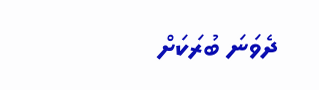ދެވަނަ ބުރަކަށް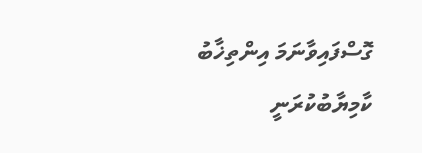ގޮސްފައިވާނަމަ އިންތިޚާބު ކާމިޔާބުކުރަނީ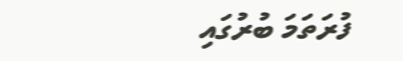ފުރަތަމަ ބުރުގައި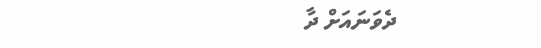ދެވަނައަށް ދާ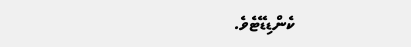ކެންޑިޑޭޓެވެ.